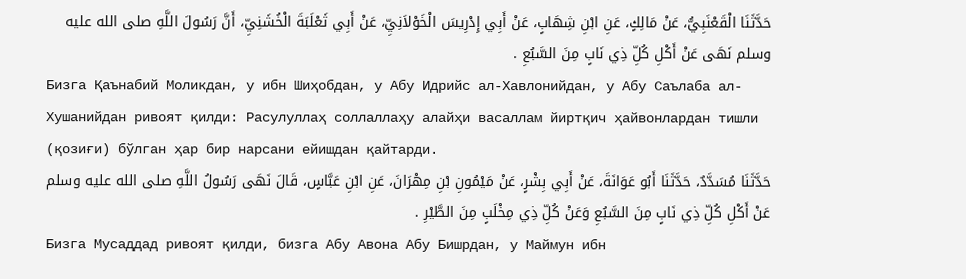حَدَّثَنَا الْقَعْنَبِيُّ، عَنْ مَالِكٍ، عَنِ ابْنِ شِهَابٍ، عَنْ أَبِي إِدْرِيسَ الْخَوْلاَنِيِّ، عَنْ أَبِي ثَعْلَبَةَ الْخُشَنِيِّ، أَنَّ رَسُولَ اللَّهِ صلى الله عليه وسلم نَهَى عَنْ أَكْلِ كُلِّ ذِي نَابٍ مِنَ السَّبُعِ .
Бизга Қаънабий Моликдан, у ибн Шиҳобдан, у Абу Идрийс ал-Хавлонийдан, у Абу Саълаба ал-Хушанийдан ривоят қилди: Расулуллаҳ соллаллаҳу алайҳи васаллам йиртқич ҳайвонлардан тишли (қозиғи) бўлган ҳар бир нарсани ейишдан қайтарди.
حَدَّثَنَا مُسَدَّدٌ، حَدَّثَنَا أَبُو عَوَانَةَ، عَنْ أَبِي بِشْرٍ، عَنْ مَيْمُونِ بْنِ مِهْرَانَ، عَنِ ابْنِ عَبَّاسٍ، قَالَ نَهَى رَسُولُ اللَّهِ صلى الله عليه وسلم عَنْ أَكْلِ كُلِّ ذِي نَابٍ مِنَ السَّبُعِ وَعَنْ كُلِّ ذِي مِخْلَبٍ مِنَ الطَّيْرِ .
Бизга Мусаддад ривоят қилди, бизга Абу Авона Абу Бишрдан, у Маймун ибн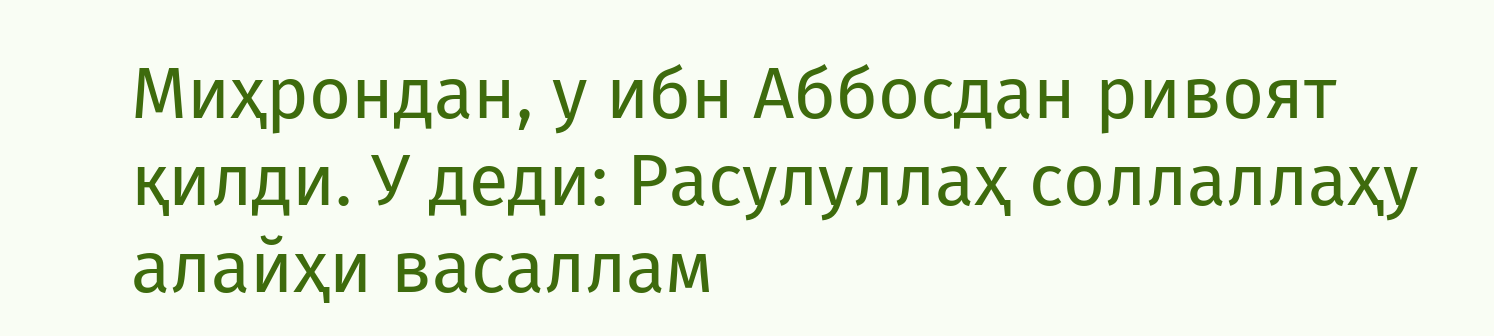Миҳрондан, у ибн Аббосдан ривоят қилди. У деди: Расулуллаҳ соллаллаҳу алайҳи васаллам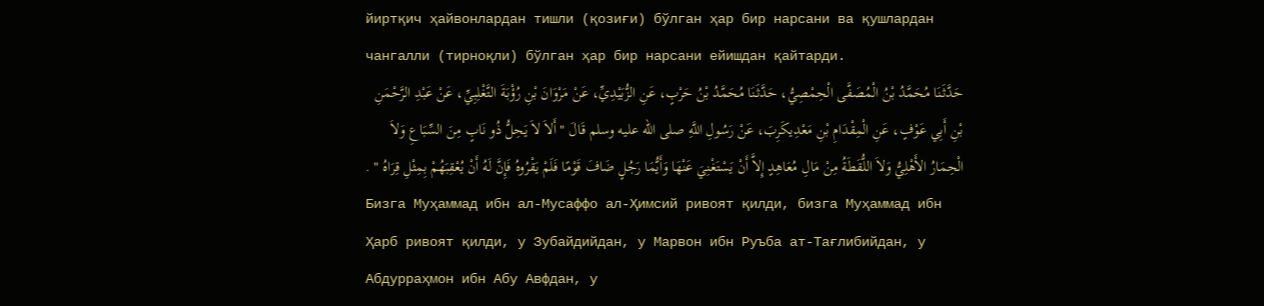йиртқич ҳайвонлардан тишли (қозиғи) бўлган ҳар бир нарсани ва қушлардан чангалли (тирноқли) бўлган ҳар бир нарсани ейишдан қайтарди.
حَدَّثَنَا مُحَمَّدُ بْنُ الْمُصَفَّى الْحِمْصِيُّ، حَدَّثَنَا مُحَمَّدُ بْنُ حَرْبٍ، عَنِ الزُّبَيْدِيِّ، عَنْ مَرْوَانَ بْنِ رُؤْبَةَ التَّغْلِبِيِّ، عَنْ عَبْدِ الرَّحْمَنِ بْنِ أَبِي عَوْفٍ، عَنِ الْمِقْدَامِ بْنِ مَعْدِيكَرِبَ، عَنْ رَسُولِ اللَّهِ صلى الله عليه وسلم قَالَ " أَلاَ لاَ يَحِلُّ ذُو نَابٍ مِنَ السِّبَاعِ وَلاَ الْحِمَارُ الأَهْلِيُّ وَلاَ اللُّقَطَةُ مِنْ مَالِ مُعَاهِدٍ إِلاَّ أَنْ يَسْتَغْنِيَ عَنْهَا وَأَيُّمَا رَجُلٍ ضَافَ قَوْمًا فَلَمْ يَقْرُوهُ فَإِنَّ لَهُ أَنْ يُعْقِبَهُمْ بِمِثْلِ قِرَاهُ " .
Бизга Муҳаммад ибн ал-Мусаффо ал-Ҳимсий ривоят қилди, бизга Муҳаммад ибн Ҳарб ривоят қилди, у Зубайдийдан, у Марвон ибн Руъба ат-Тағлибийдан, у Абдурраҳмон ибн Абу Авфдан, у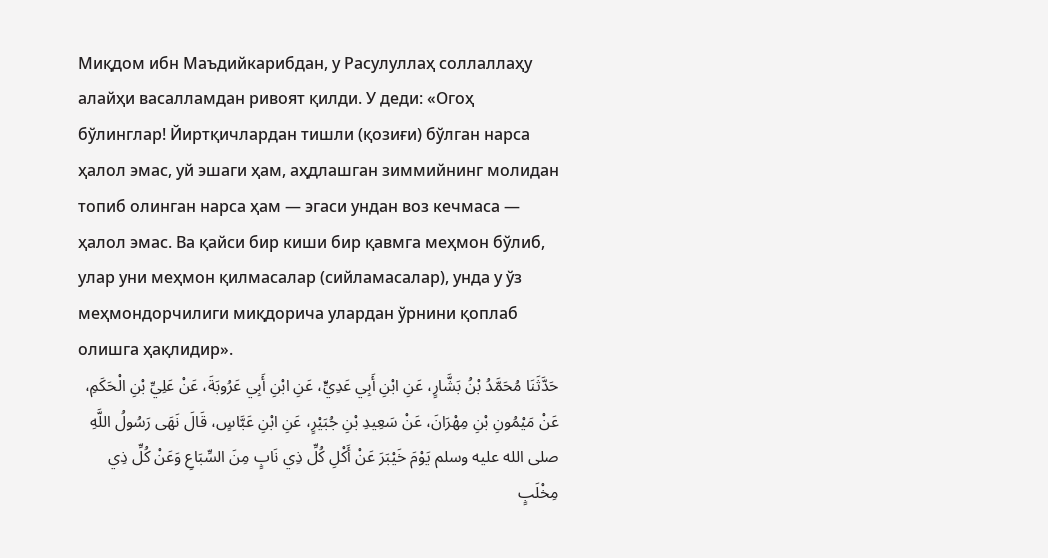Миқдом ибн Маъдийкарибдан, у Расулуллаҳ соллаллаҳу алайҳи васалламдан ривоят қилди. У деди: «Огоҳ бўлинглар! Йиртқичлардан тишли (қозиғи) бўлган нарса ҳалол эмас, уй эшаги ҳам, аҳдлашган зиммийнинг молидан топиб олинган нарса ҳам — эгаси ундан воз кечмаса — ҳалол эмас. Ва қайси бир киши бир қавмга меҳмон бўлиб, улар уни меҳмон қилмасалар (сийламасалар), унда у ўз меҳмондорчилиги миқдорича улардан ўрнини қоплаб олишга ҳақлидир».
حَدَّثَنَا مُحَمَّدُ بْنُ بَشَّارٍ، عَنِ ابْنِ أَبِي عَدِيٍّ، عَنِ ابْنِ أَبِي عَرُوبَةَ، عَنْ عَلِيِّ بْنِ الْحَكَمِ، عَنْ مَيْمُونِ بْنِ مِهْرَانَ، عَنْ سَعِيدِ بْنِ جُبَيْرٍ، عَنِ ابْنِ عَبَّاسٍ، قَالَ نَهَى رَسُولُ اللَّهِ صلى الله عليه وسلم يَوْمَ خَيْبَرَ عَنْ أَكْلِ كُلِّ ذِي نَابٍ مِنَ السِّبَاعِ وَعَنْ كُلِّ ذِي مِخْلَبٍ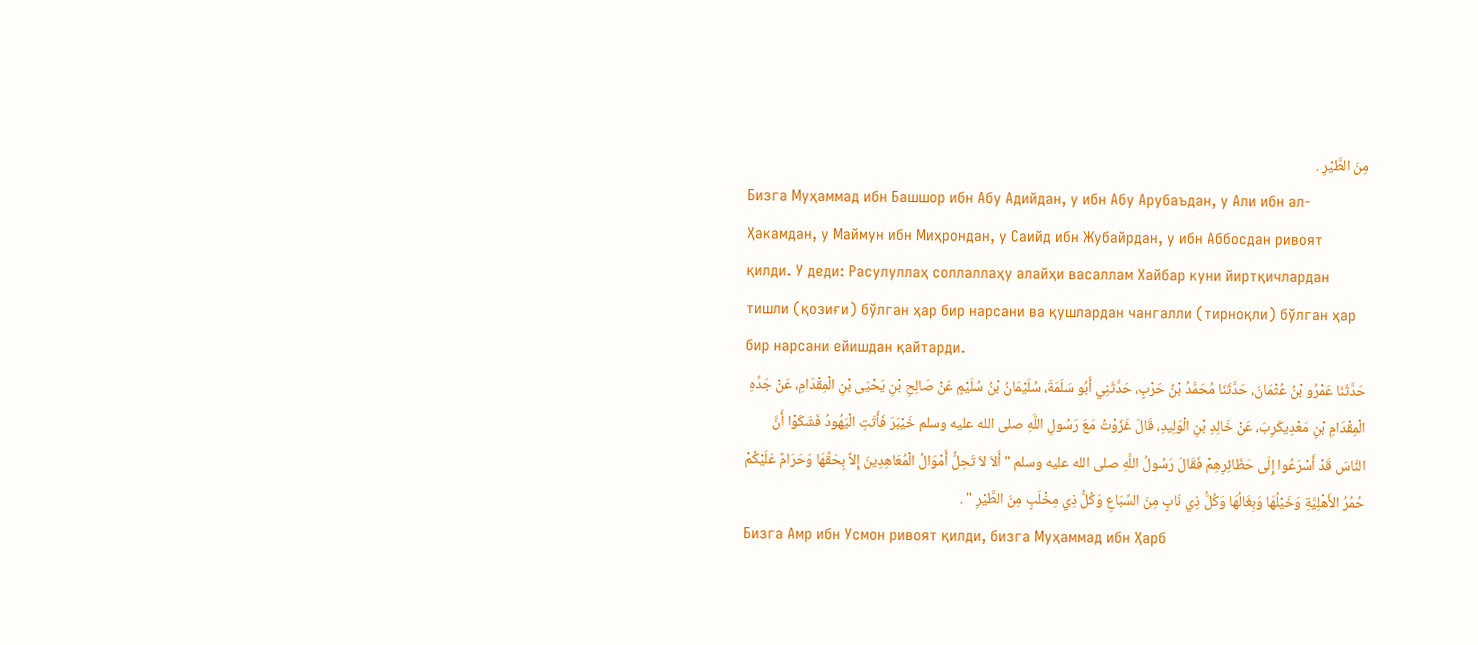مِنَ الطَّيْرِ .
Бизга Муҳаммад ибн Башшор ибн Абу Адийдан, у ибн Абу Арубаъдан, у Али ибн ал-Ҳакамдан, у Маймун ибн Миҳрондан, у Саийд ибн Жубайрдан, у ибн Аббосдан ривоят қилди. У деди: Расулуллаҳ соллаллаҳу алайҳи васаллам Хайбар куни йиртқичлардан тишли (қозиғи) бўлган ҳар бир нарсани ва қушлардан чангалли (тирноқли) бўлган ҳар бир нарсани ейишдан қайтарди.
حَدَّثَنَا عَمْرُو بْنُ عُثْمَانَ، حَدَّثَنَا مُحَمَّدُ بْنُ حَرْبٍ، حَدَّثَنِي أَبُو سَلَمَةَ، سُلَيْمَانُ بْنُ سُلَيْمٍ عَنْ صَالِحِ بْنِ يَحْيَى بْنِ الْمِقْدَامِ، عَنْ جَدِّهِ الْمِقْدَامِ بْنِ مَعْدِيكَرِبَ، عَنْ خَالِدِ بْنِ الْوَلِيدِ، قَالَ غَزَوْتُ مَعَ رَسُولِ اللَّهِ صلى الله عليه وسلم خَيْبَرَ فَأَتَتِ الْيَهُودُ فَشَكَوْا أَنَّ النَّاسَ قَدْ أَسْرَعُوا إِلَى حَظَائِرِهِمْ فَقَالَ رَسُولُ اللَّهِ صلى الله عليه وسلم " أَلاَ لاَ تَحِلُّ أَمْوَالُ الْمُعَاهِدِينَ إِلاَّ بِحَقِّهَا وَحَرَامٌ عَلَيْكُمْ حُمُرُ الأَهْلِيَّةِ وَخَيْلُهَا وَبِغَالُهَا وَكُلُّ ذِي نَابٍ مِنَ السِّبَاعِ وَكُلُّ ذِي مِخْلَبٍ مِنَ الطَّيْرِ " .
Бизга Амр ибн Усмон ривоят қилди, бизга Муҳаммад ибн Ҳарб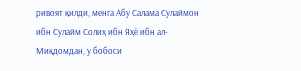ривоят қилди, менга Абу Салама Сулаймон ибн Сулайм Солиҳ ибн Яҳё ибн ал-Миқдомдан, у бобоси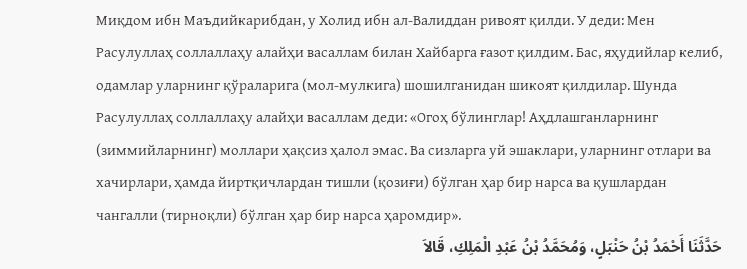Миқдом ибн Маъдийкарибдан, у Холид ибн ал-Валиддан ривоят қилди. У деди: Мен Расулуллаҳ соллаллаҳу алайҳи васаллам билан Хайбарга ғазот қилдим. Бас, яҳудийлар келиб, одамлар уларнинг қўраларига (мол-мулкига) шошилганидан шикоят қилдилар. Шунда Расулуллаҳ соллаллаҳу алайҳи васаллам деди: «Огоҳ бўлинглар! Аҳдлашганларнинг (зиммийларнинг) моллари ҳақсиз ҳалол эмас. Ва сизларга уй эшаклари, уларнинг отлари ва хачирлари, ҳамда йиртқичлардан тишли (қозиғи) бўлган ҳар бир нарса ва қушлардан чангалли (тирноқли) бўлган ҳар бир нарса ҳаромдир».
حَدَّثَنَا أَحْمَدُ بْنُ حَنْبَلٍ، وَمُحَمَّدُ بْنُ عَبْدِ الْمَلِكِ، قَالاَ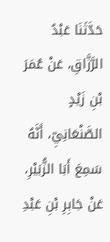حَدَّثَنَا عَبْدُ الرَّزَّاقِ، عَنْ عُمَرَ بْنِ زَيْدٍ الصَّنْعَانِيِّ، أَنَّهُ سَمِعَ أَبَا الزُّبَيْرِ، عَنْ جَابِرِ بْنِ عَبْدِ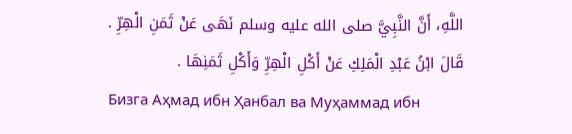اللَّهِ، أَنَّ النَّبِيَّ صلى الله عليه وسلم نَهَى عَنْ ثَمَنِ الْهِرِّ . قَالَ ابْنُ عَبْدِ الْمَلِكِ عَنْ أَكْلِ الْهِرِّ وَأَكْلِ ثَمَنِهَا .
Бизга Аҳмад ибн Ҳанбал ва Муҳаммад ибн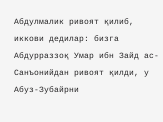Абдулмалик ривоят қилиб, иккови дедилар: бизга Абдурраззоқ Умар ибн Зайд ас-Санъонийдан ривоят қилди, у Абуз-Зубайрни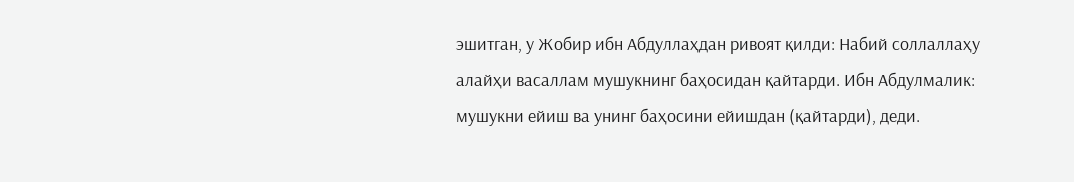эшитган, у Жобир ибн Абдуллаҳдан ривоят қилди: Набий соллаллаҳу алайҳи васаллам мушукнинг баҳосидан қайтарди. Ибн Абдулмалик: мушукни ейиш ва унинг баҳосини ейишдан (қайтарди), деди.